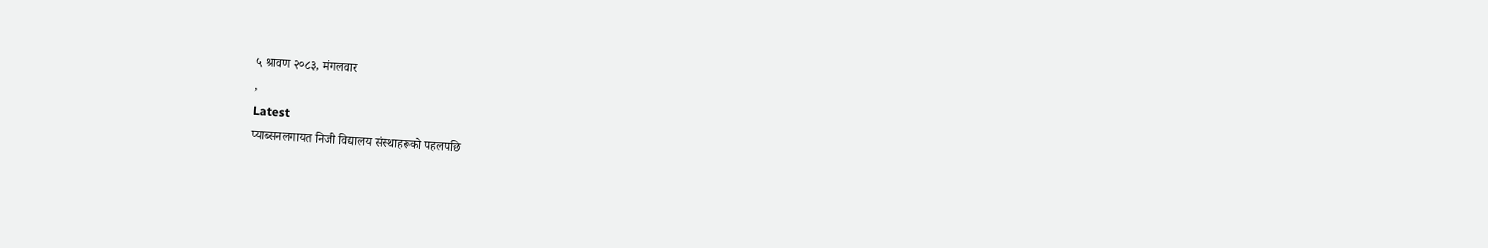५ श्रावण २०८३, मंगलवार
,
Latest
प्याब्सनलगायत निजी विद्यालय संस्थाहरूको पहलपछि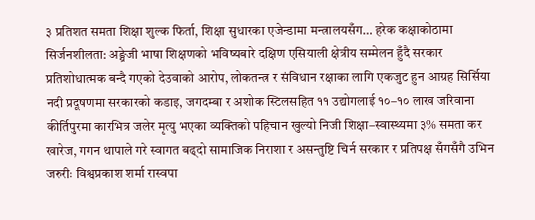३ प्रतिशत समता शिक्षा शुल्क फिर्ता, शिक्षा सुधारका एजेन्डामा मन्त्रालयसँग… हरेक कक्षाकोठामा सिर्जनशीलता: अङ्ग्रेजी भाषा शिक्षणको भविष्यबारे दक्षिण एसियाली क्षेत्रीय सम्मेलन हुँदै सरकार प्रतिशोधात्मक बन्दै गएको देउवाको आरोप, लोकतन्त्र र संविधान रक्षाका लागि एकजुट हुन आग्रह सिर्सिया नदी प्रदूषणमा सरकारको कडाइ, जगदम्बा र अशोक स्टिलसहित ११ उद्योगलाई १०–१० लाख जरिवाना कीर्तिपुरमा कारभित्र जलेर मृत्यु भएका व्यक्तिको पहिचान खुल्यो निजी शिक्षा–स्वास्थ्यमा ३% समता कर खारेज, गगन थापाले गरे स्वागत बढ्दो सामाजिक निराशा र असन्तुष्टि चिर्न सरकार र प्रतिपक्ष सँगसँगै उभिन जरुरीः विश्वप्रकाश शर्मा रास्वपा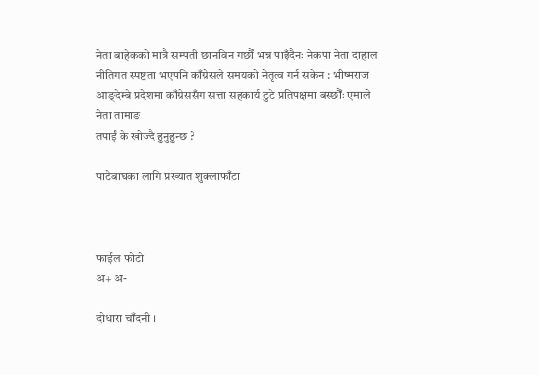नेता बाहेकको मात्रै सम्पती छानविन गर्छौं भन्न पाइँदैनः नेकपा नेता दाहाल नीतिगत स्पष्टता भएपनि काँग्रेसले समयको नेतृत्व गर्न सकेन : भीष्मराज आङ्देम्बे प्रदेशमा काँग्रेससँग सत्ता सहकार्य टुटे प्रतिपक्षमा बस्छौँः एमाले नेता तामाङ
तपाईं के खोज्दै हुनुहुन्छ ?

पाटेबाघका लागि प्रख्यात शुक्लाफाँटा



फाईल फोटो
अ+ अ-

दोधारा चाँदनी ।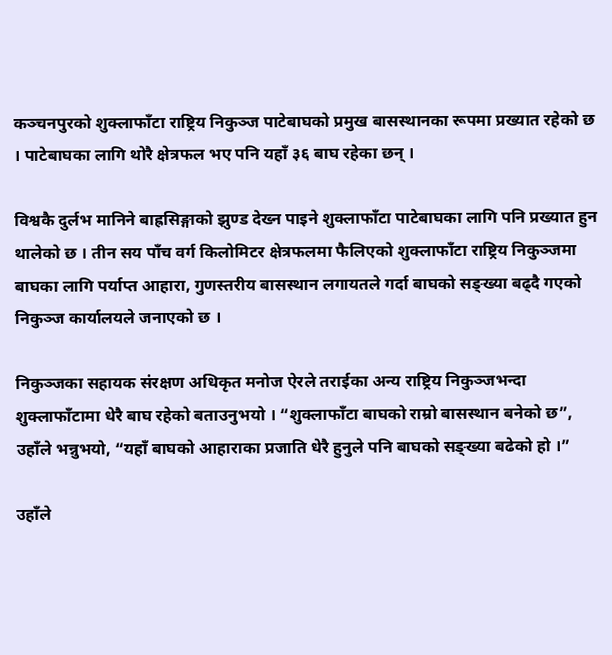कञ्चनपुरको शुक्लाफाँटा राष्ट्रिय निकुञ्ज पाटेबाघको प्रमुख बासस्थानका रूपमा प्रख्यात रहेको छ । पाटेबाघका लागि थोरै क्षेत्रफल भए पनि यहाँ ३६ बाघ रहेका छन् ।

विश्वकै दुर्लभ मानिने बाह्रसिङ्गाको झुण्ड देख्न पाइने शुक्लाफाँटा पाटेबाघका लागि पनि प्रख्यात हुन थालेको छ । तीन सय पाँच वर्ग किलोमिटर क्षेत्रफलमा फैलिएको शुक्लाफाँटा राष्ट्रिय निकुञ्जमा बाघका लागि पर्याप्त आहारा, गुणस्तरीय बासस्थान लगायतले गर्दा बाघको सङ्ख्या बढ्दै गएको निकुञ्ज कार्यालयले जनाएको छ ।

निकुञ्जका सहायक संरक्षण अधिकृत मनोज ऐरले तराईका अन्य राष्ट्रिय निकुञ्जभन्दा शुक्लाफाँटामा धेरै बाघ रहेको बताउनुभयो । “शुक्लाफाँटा बाघको राम्रो बासस्थान बनेको छ”, उहाँले भन्नुभयो, “यहाँ बाघको आहाराका प्रजाति धेरै हुनुले पनि बाघको सङ्ख्या बढेको हो ।”

उहाँले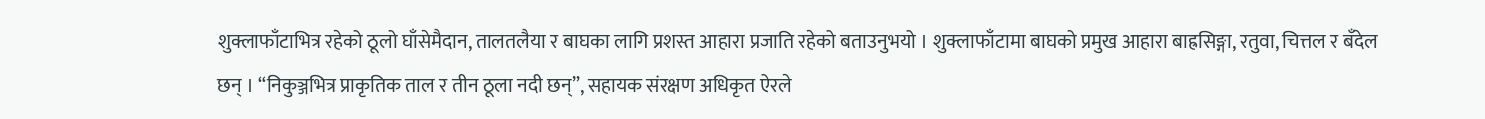शुक्लाफाँटाभित्र रहेको ठूलो घाँसेमैदान, तालतलैया र बाघका लागि प्रशस्त आहारा प्रजाति रहेको बताउनुभयो । शुक्लाफाँटामा बाघको प्रमुख आहारा बाह्रसिङ्गा, रतुवा, चित्तल र बँदेल छन् । “निकुञ्जभित्र प्राकृतिक ताल र तीन ठूला नदी छन्”, सहायक संरक्षण अधिकृत ऐरले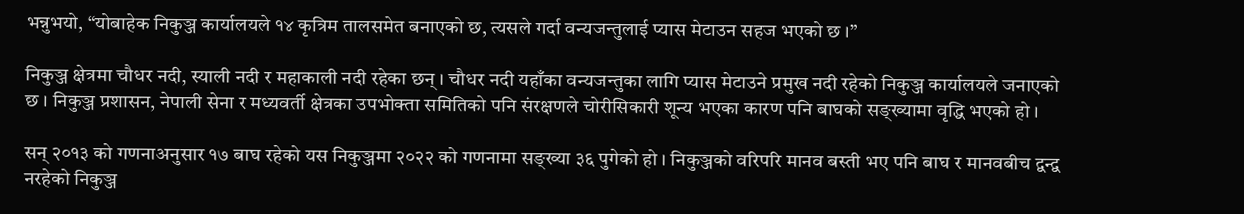भन्नुभयो, “योबाहेक निकुञ्ज कार्यालयले १४ कृत्रिम तालसमेत बनाएको छ, त्यसले गर्दा वन्यजन्तुलाई प्यास मेटाउन सहज भएको छ ।”

निकुञ्ज क्षेत्रमा चौधर नदी, स्याली नदी र महाकाली नदी रहेका छन् । चौधर नदी यहाँका वन्यजन्तुका लागि प्यास मेटाउने प्रमुख नदी रहेको निकुञ्ज कार्यालयले जनाएको छ । निकुञ्ज प्रशासन, नेपाली सेना र मध्यवर्ती क्षेत्रका उपभोक्ता समितिको पनि संरक्षणले चोरीसिकारी शून्य भएका कारण पनि बाघको सङ्ख्यामा वृद्धि भएको हो ।

सन् २०१३ को गणनाअनुसार १७ बाघ रहेको यस निकुञ्जमा २०२२ को गणनामा सङ्ख्या ३६ पुगेको हो । निकुञ्जको वरिपरि मानव बस्ती भए पनि बाघ र मानवबीच द्वन्द्व नरहेको निकुञ्ज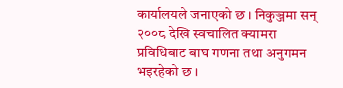कार्यालयले जनाएको छ । निकुञ्जमा सन् २००८ देखि स्वचालित क्यामरा प्रविधिबाट बाघ गणना तथा अनुगमन भइरहेको छ ।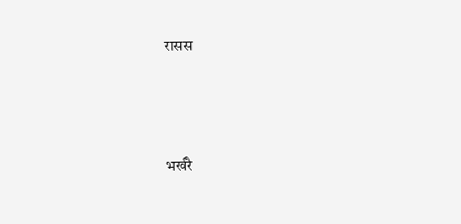रासस




भर्खरै